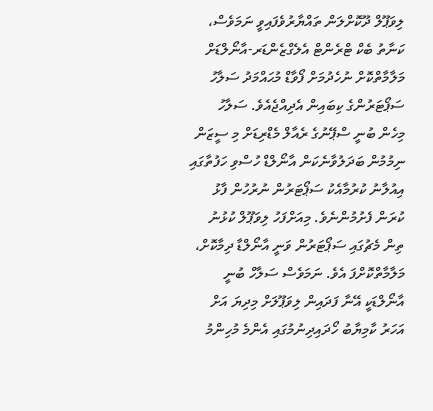ލިވަޕޫލް ދޫކޮށްލަން ތައްޔާރުވެފައިވީ ނަމަވެސް، ކަނާތު ބެކް ޓްރެންޓް އެލެގްޒެންޑަރ-އާނޯލްޑަށް މަލާމާތްކޮށް ނުހެދުމަށް ފޯވާޑް މުޙައްމަދު ސަލާހު ސަޕޯޓަރުންގެ ކިބައިން އެދިއްޖެއެވެ. ސަލާހު މިހެން ބުނީ ސްޕޭނުގެ ރެއާލް މެޑްރިޑަށް މި ސީޒަން ނިމުމުން ބަދަލުވާނެކަން އާނޯލްޑް ހުސްވި ހަފުތާގައި އިއުލާނު ކުރުމާއެކު ސަޕޯޓަރުން ނުރުހުން ފާޅު ކުރަން ފެށުމުންނެވެ. މިއަށްފަހު ލިވަޕޫލް ކުޅުނު ތިން މެޗުގައި ސަޕޯޓަރުން ވަނީ އާނޯލްޑާ ދިމާކޮށް، މަލާމާތްކޮށްފަ އެވެ. ނަމަވެސް ސަލާހް ބުނީ އާނޯލްޑަކީ އޭނާ ފަދައިން ލިވަޕޫލަށް މިދިޔަ އަށް އަހަރު ކާމިޔާބު ހޯދައިދިނުމުގައި އެންމެ މުހިންމު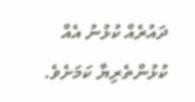ދައުރެއް ކުޅުނު އެއް ކުޅުންތެރިޔާ ކަމަށެވެ.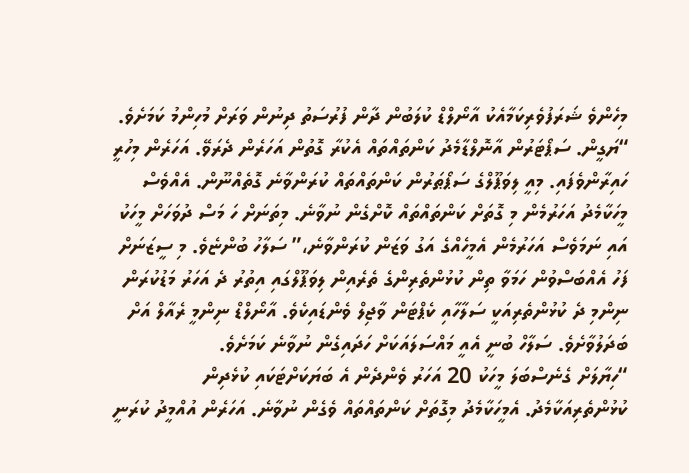މިހެންވެ ޝަރަފުވެރިކަމާއެކު އާނޯލްޑް ކުލަބުން ދާން ފުރުސަތު ދިނުން ވަރަށް މުހިންމު ކަމަށެވެ.
“ޔަގީން. ސަޕޯޓަރުން އާނޮލްޑާމެދު ކަންތައްތައް އެކުރާ ގޮތުން އަހަރެން ދެރަވޭ. އަހަރެން މިހުރީ ހައިރާންވެފައި. މިއީ ލިވަޕޫލްގެ ސަޕޯޠަރުން ކަންތައްތައް ކުރަންވާނެ ގޮތެއްނޫން. އެއްވެސް މީހަކާމެދު އަހަރުމެން މި ގޮތަށް ކަންތައްތައް ކޮށްގެން ނުވާނެ. މިތަނަށް ހަ މަސް ދުވަހަށް މީހަކު އައި ނަމަވެސް އަހަރުމެން އެމީހެއްގެ އަގު ވަޒަން ކުރަންވާނެ،” ސަލާހު ބުންޏެވެ. މި ސީޒަނަށް ފަހު އެއްބަސްވުން ހަމަވާ ތިން ކުޅުންތެރިންގެ ތެރެއިން ލިވަޕޫލްގައި އިތުރު ދެ އަހަރު މަޑުކުރަން ނިންމި ދެ ކުޅުންތެރިއަކީ ސަލާހާއި ކެޕްޓަން ވާޖިލް ވެންޑައިކެވެ. އާނޯލްޑް ނިންމީ ރެއާލް އަށް ބަދަލުވާށެވެ. ސަލާހް ބުނީ އެއީ މައްސަލައަކަށް ހަދައިގެން ނުވާނެ ކަމަށެވެ.
“ހިޔާލަށް ގެނެސްބަލަ މީހަކު 20 އަހަރު ވެންދެން އެ ބަޔަކަށްޓަކައި ކުޅެދިން ކުޅުންތެރިއަކާމެދު. އެމީހަކާމެދު މިގޮތަށް ކަންތައްތައް ވެގެން ނުވާނެ. އަހަރެން އުއްމީދު ކުރަނީ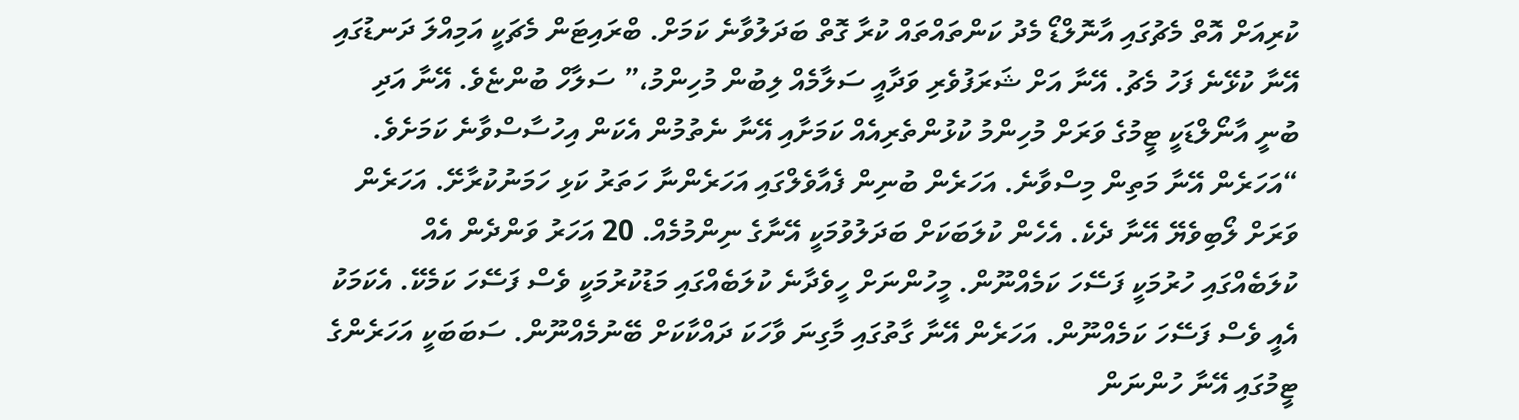ކުރިއަށް އޮތް މެޗުގައި އާނޮލްޑޯ މެދު ކަންތައްތައް ކުރާ ގޮތް ބަދަލުވާނެ ކަމަށް. ބްރައިޓަން މެޗަކީ އަމިއްލަ ދަނޑުގައި އޭނާ ކުޅޭނެ ފަހު މެޗު. އޭނާ އަށް ޝަރަފުވެރި ވަދާއީ ސަލާމެއް ލިބުން މުހިންމު،” ސަލާހް ބުންޏެވެ. އޭނާ އަދި ބުނީ އާނޯލްޑަކީ ޓީމުގެ ވަރަށް މުހިންމު ކުޅުންތެރިއެއް ކަމަށާއި އޭނާ ނެތުމުން އެކަން އިހުސާސްވާނެ ކަމަށެވެ.
“އަހަރެން އޭނާ މަތިން މިސްވާނެ. އަހަރެން ބުނިން ފެއާވެލްގައި އަހަރެންނާ ހަތަރު ކަޅި ހަމަނުކުރާށޭ. އަހަރެން ވަރަށް ލޯބިވެޔޭ އޭނާ ދެކެ. އެހެން ކުލަބަކަށް ބަދަލުވުމަކީ އޭނާގެ ނިންމުމެއް. 20 އަހަރު ވަންދެން އެއް ކުލަބެއްގައި ހުރުމަކީ ފަސޭހަ ކަމެއްނޫން. މީހުންނަށް ހީވެދާނެ ކުލަބެއްގައި މަޑުކުރުމަކީ ވެސް ފަސޭހަ ކަމެކޭ. އެކަމަކު އެއީ ވެސް ފަސޭހަ ކަމެއްނޫން. އަހަރެން އޭނާ ގާތުގައި މާގިނަ ވާހަކަ ދައްކާކަށް ބޭނުމެއްނޫން. ސަބަބަކީ އަހަރެންގެ ޓީމުގައި އޭނާ ހުންނަން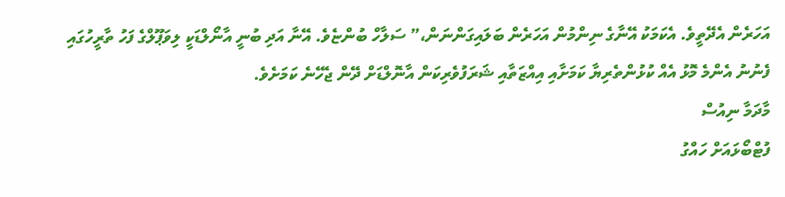އަހަރެން އެދޭތީވެ. އެކަމަކު އޭނާގެ ނިންމުން އަހަރެން ބަލައިގަންނަން،” ސަލާހް ބުންޏެވެ. އޭނާ އަދި ބުނީ އާނޯލްޑަކީ ލިވަޕޫލްގެ ފަހު ތާރީހުގައި ފެނުނު އެންމެ މޮޅު އެއް ކުޅުންތެރިޔާ ކަމަށާއި އިއްޒަތާއި ޝަރަފުވެރިކަން އާނޮލްޑަށް ދޭން ޖެހޭނެ ކަމަށެވެ.
މާދަމާ ނިއުސް
ފުޓްބޯޅައަށް ހައްގު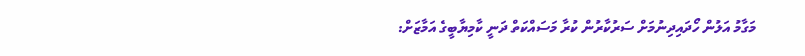މަގާމު އަލުން ހޯދައިދިނުމަށް ސަރުކާރުން ކުރާ މަސައްކަތް ދަނީ ކާމިޔާބީގެ އަމާޒަށް: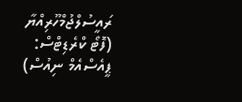ރައީސުލްޖުމްހޫރިއްޔާ
(ފޮޓޯ ކްރެޑިޓްސް: ޕީއެސްއެމް ނިއުސް)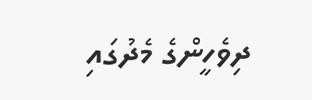ދިވެހީންގެ މެދުގައި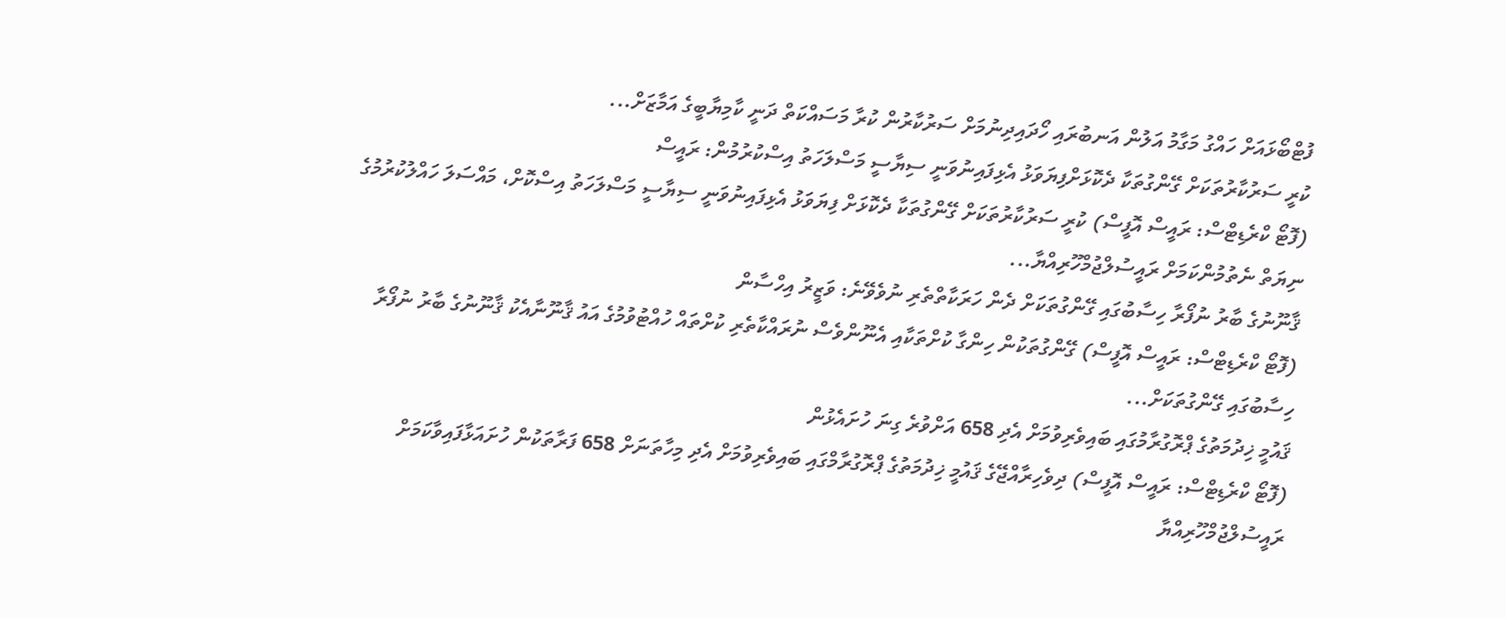ފުޓްބޯޅައަށް ހައްގު މަގާމު އަލުން އަނބުރައި ހޯދައިދިނުމަށް ސަރުކާރުން ކުރާ މަސައްކަތް ދަނީ ކާމިޔާބީގެ އަމާޒަށް...
ކުރީ ސަރުކާރުތަކަށް ގޭންގުތަކާ ދެކޮޅަށްފިޔަވަޅު އެޅިފައިނުވަނީ ސިޔާސީ މަސްލަހަތު އިސްކުރުމުން: ރައީސް
(ފޮޓޯ ކްރެޑިޓްސް: ރައީސް އޮފީސް) ކުރީ ސަރުކާރުތަކަށް ގޭންގުތަކާ ދެކޮޅަށް ފިޔަވަޅު އެޅިފައިނުވަނީ ސިޔާސީ މަސްލަހަތު އިސްކޮށް، މައްސަލަ ހައްލުކުރުމުގެ ނިޔަތް ނެތުމުންކަމަށް ރައީސުލްޖުމްހޫރިއްޔާ...
ޤާނޫނުގެ ބާރު ނުފޯރާ ހިސާބުގައި ގޭންގުތަކަށް ދެން ހަރަކާތްތެރި ނުވެވޭނެ: ވަޒީރު އިހްސާން
(ފޮޓޯ ކްރެޑިޓްސް: ރައީސް އޮފީސް) ގޭންގުތަކުން ހިންގާ ކުށްތަކާއި އެނޫންވެސް ނުރައްކާތެރި ކުށްތައް ހުއްޓުވުމުގެ އައު ޤާނޫނާއެކު ޤާނޫނުގެ ބާރު ނުފޯރާ ހިސާބުގައި ގޭންގުތަކަށް...
ޤައުމީ ޚިދުމަތުގެ ޕްރޮގުރާމުގައި ބައިވެރިވުމަށް އެދި 658 އަށްވުރެ ގިނަ ހުށައެޅުން
(ފޮޓޯ ކްރެޑިޓްސް: ރައީސް އޮފީސް) ދިވެހިރާއްޖޭގެ ޤައުމީ ޚިދުމަތުގެ ޕްރޮގުރާމްގައި ބައިވެރިވުމަށް އެދި މިހާތަނަށް 658 ފަރާތަކުން ހުށައަޅާފައިވާކަމަށް ރައީސުލްޖުމްހޫރިއްޔާ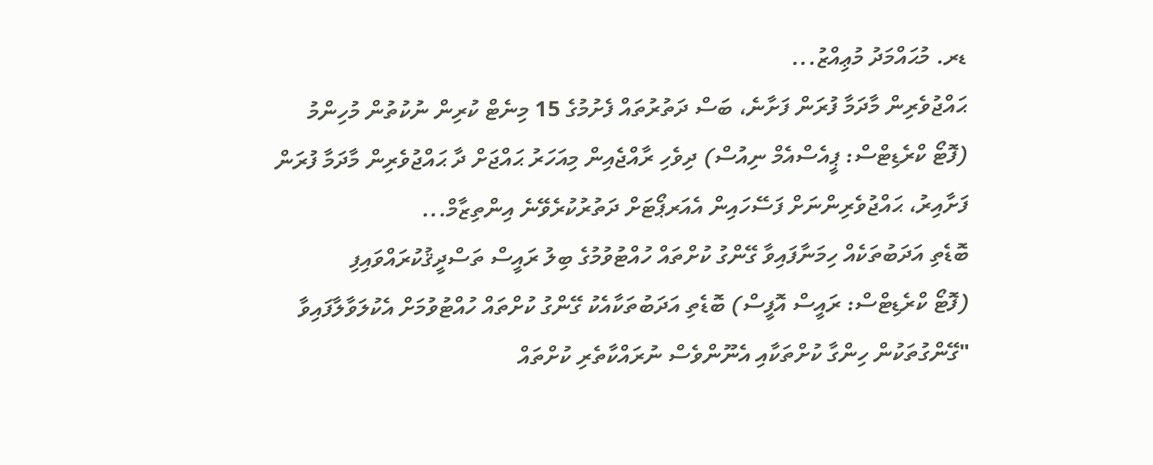ޑރ. މުޙައްމަދު މުޢިއްޒު...
ޙައްޖުވެރިން މާދަމާ ފުރަން ފަށާނެ، ބަސް ދަތުރުތައް ފެށުމުގެ 15 މިނެޓް ކުރިން ނުކުތުން މުހިންމު
(ފޮޓޯ ކްރެޑިޓްސް: ޕީއެސްއެމް ނިއުސް) ދިވެހި ރާއްޖެއިން މިއަހަރު ޙައްޖަށް ދާ ޙައްޖުވެރިން މާދަމާ ފުރަން ފަށާއިރު، ޙައްޖުވެރިންނަށް ފަސޭހައިން އެއަރޕޯޓަށް ދަތުރުކުރެވޭނެ އިންތިޒާމް...
ބޮޑެތި އަދަބުތަކެއް ހިމަނާފައިވާ ގޭންގު ކުށްތައް ހުއްޓުވުމުގެ ބިލު ރައީސް ތަސްދީޤުކުރައްވައިފި
(ފޮޓޯ ކްރެޑިޓްސް: ރައީސް އޮފީސް) ބޮޑެތި އަދަބުތަކާއެކު ގޭންގު ކުށްތައް ހުއްޓުވުމަށް އެކުލަވާލާފައިވާ "ގޭންގުތަކުން ހިންގާ ކުށްތަކާއި އެނޫންވެސް ނުރައްކާތެރި ކުށްތައް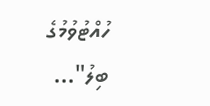ހުއްޓުވުމުގެ ބިލު"...